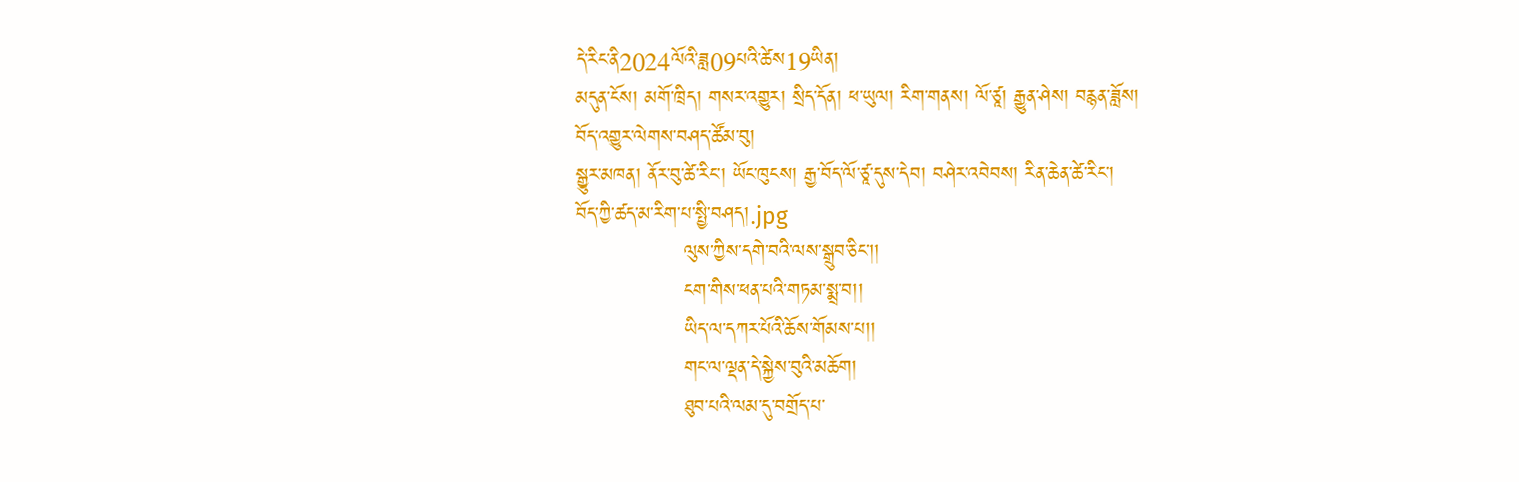དེ་རིང་ནི2024ལོའི་ཟླ09པའི་ཚེས19ཡིན།
མདུན་ངོས། མགོ་ཁྲིད། གསར་འགྱུར། སྲིད་དོན། ཕ་ཡུལ། རིག་གནས། ལོ་ཙཱ། རྒྱུན་ཤེས། བརྙན་ཟློས།
བོད་འགྱུར་ལེགས་བཤད་ཚོམ་བུ།
སྒྱུར་མཁན། ནོར་བུ་ཚེ་རིང་། ཡོང་ཁུངས། རྒྱ་བོད་ལོ་ཙཱ་དུས་དེབ། བཤེར་འབེབས། རིན་ཆེན་ཚེ་རིང་།
བོད་ཀྱི་ཚད་མ་རིག་པ་སྤྱི་བཤད།.jpg
                ལུས་ཀྱིས་དགེ་བའི་ལས་སྒྲུབ་ཅིང་།།
                ངག་གིས་ཕན་པའི་གཏམ་སྨྲ་བ།།
                ཡིད་ལ་དཀར་པོའི་ཆོས་གོམས་པ།།
                གང་ལ་ལྡན་དེ་སྐྱེས་བུའི་མཆོག།
                ཐུབ་པའི་ལམ་དུ་བགྲོད་པ་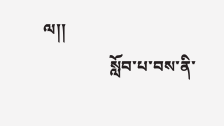ལ།།
                སློབ་པ་བས་ནི་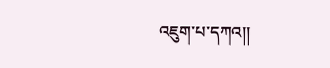འཇུག་པ་དཀའ།།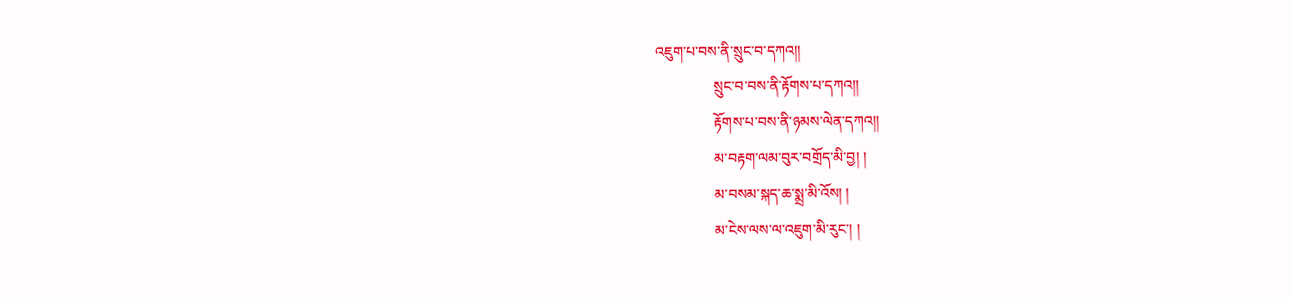འཇུག་པ་བས་ནི་སྲུང་བ་དཀའ།།
                སྲུང་བ་བས་ནི་རྟོགས་པ་དཀའ།།
                རྟོགས་པ་བས་ནི་ཉམས་ལེན་དཀའ།།
                མ་བརྟག་ལམ་བུར་བགྲོད་མི་བྱ། །
                མ་བསམ་སྐད་ཆ་སྨྲ་མི་འོས། །
                མ་ངེས་ལས་ལ་འཇུག་མི་རུང་། །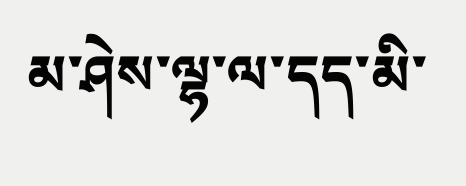མ་ཤེས་ལྷ་ལ་དད་མི་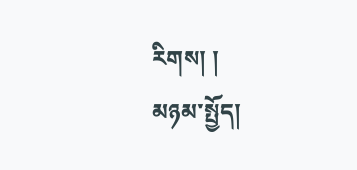རིགས། །
མཉམ་སྤྱོད།